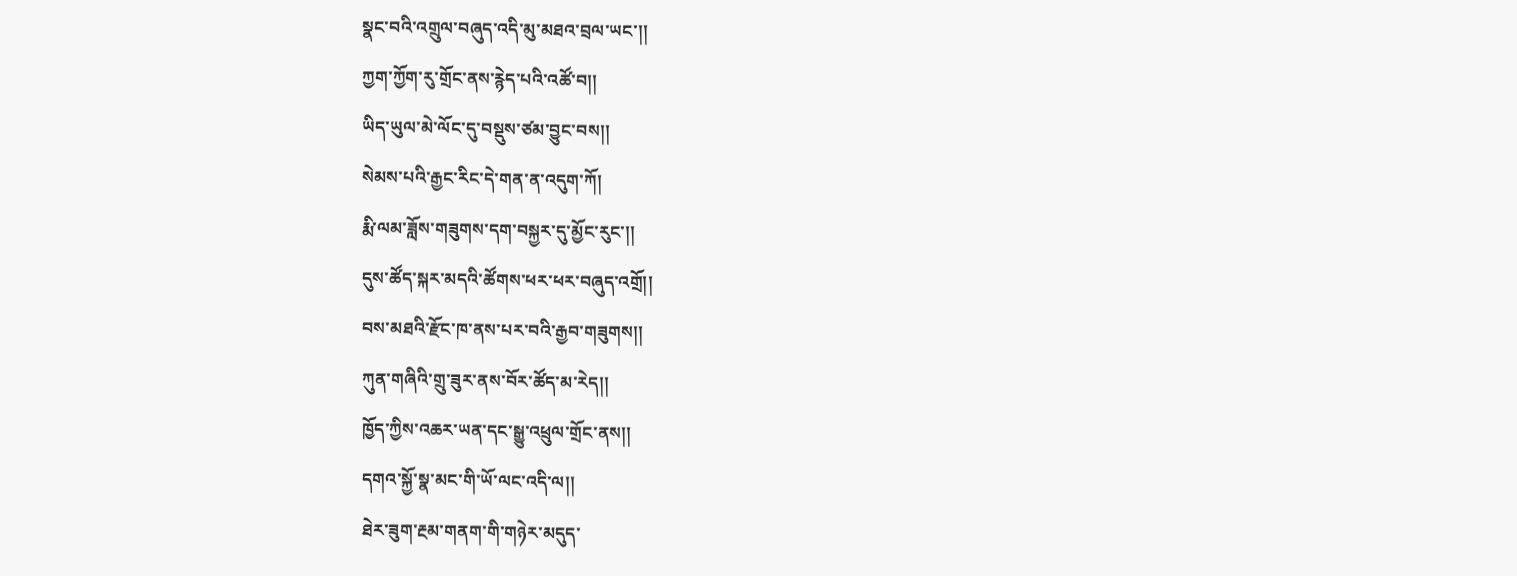སྣང་བའི་འགྲུལ་བཞུད་འདི་མུ་མཐའ་བྲལ་ཡང་།།
ཀྱག་ཀྱོག་རུ་གྲོང་ནས་རྙེད་པའི་འཚོ་བ།།
ཡིད་ཡུལ་མེ་ལོང་དུ་བསྡུས་ཙམ་བྱུང་བས།།
སེམས་པའི་རྒྱང་རིང་དེ་གན་ན་འདུག་ཀོ།
རྨི་ལམ་ཟློས་གཟུགས་དག་བསྐྱར་དུ་མྱོང་རུང་།།
དུས་ཚོད་སྐར་མདའི་ཚོགས་ཕར་ཕར་བཞུད་འགྲོ།།
བས་མཐའི་རྫོང་ཁ་ནས་པར་བའི་རྒྱབ་གཟུགས།།
ཀུན་གཞིའི་གྲུ་ཟུར་ནས་བོར་ཚོད་མ་རེད།།
ཁྱོད་ཀྱིས་འཆར་ཡན་དང་སྒྱུ་འཕྲུལ་གྲོང་ནས།།
དགའ་སྐྱོ་སྣ་མང་གི་ཡོ་ལང་འདི་ལ།།
ཐེར་ཟུག་རྔམ་གནག་གི་གཉེར་མདུད་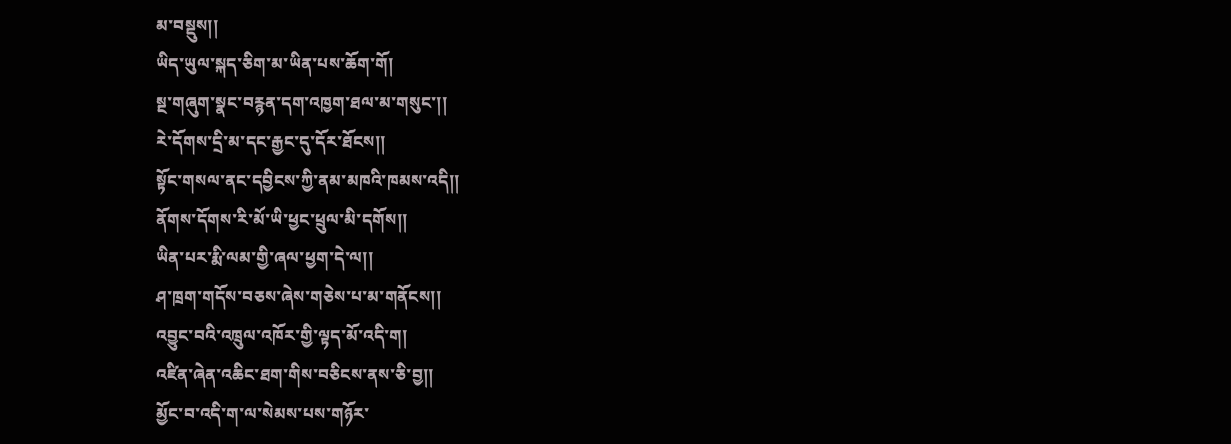མ་བསྡུས།།
ཡིད་ཡུལ་སྐད་ཅིག་མ་ཡིན་པས་ཆོག་གོ།
སྔ་གཞུག་སྣང་བརྙན་དག་འཁྱག་ཐལ་མ་གསུང་།།
རེ་དོགས་དྲི་མ་དང་རྒྱང་དུ་དོར་ཐོངས།།
སྟོང་གསལ་ནང་དབྱིངས་ཀྱི་ནམ་མཁའི་ཁམས་འདི།།
ནོགས་དོགས་རི་མོ་ཡི་ཕྱང་ཕྲུལ་མི་དགོས།།
ཡིན་པར་རྨི་ལམ་གྱི་ཞལ་ཕྱག་དེ་ལ།།
ཤ་ཁྲག་གདོས་བཅས་ཞེས་གཅེས་པ་མ་གནོངས།།
འབྱུང་བའི་འཁྲུལ་འཁོར་གྱི་ལྟད་མོ་འདི་ག།
འཛིན་ཞེན་འཆིང་ཐག་གིས་བཅིངས་ནས་ཅི་བྱ།།
མྱོང་བ་འདི་ག་ལ་སེམས་པས་གཉོར་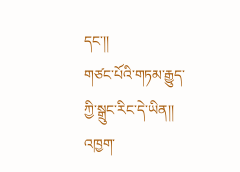དང་།།
གཙང་པོའི་གཏམ་རྒྱུད་ཀྱི་སྒྲུང་རིང་དེ་ཡིན།།
འཁྱག་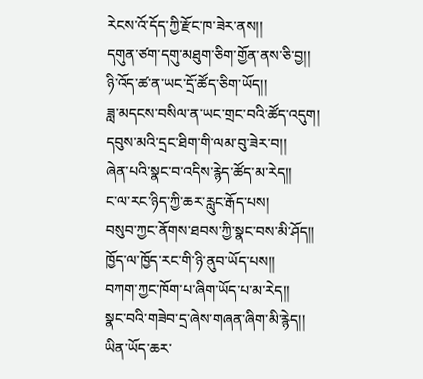རེངས་འོ་དོད་ཀྱི་རྫོང་ཁ་ཟེར་ནས།།
དགུན་ཙག་དགུ་མཐུག་ཅིག་གྱོན་ནས་ཅི་བྱ།།
ཉི་འོད་ཚ་ན་ཡང་དྲོ་ཚོད་ཅིག་ཡོད།།
ཟླ་མདངས་བསིལ་ན་ཡང་གྲང་བའི་ཚོད་འདུག།
དབུས་མའི་དྲང་ཐིག་གི་ལམ་བུ་ཟེར་བ།།
ཞེན་པའི་སྣང་བ་འདིས་རྙེད་ཚོད་མ་རེད།།
ང་ལ་རང་ཉིད་ཀྱི་ཆར་རླུང་རྒོད་པས།
བསུབ་ཀྱང་ནོགས་ཐབས་ཀྱི་སྣང་བས་མི་ཤོད།།
ཁྱོད་ལ་ཁྱོད་རང་གི་ཉི་ནུབ་ཡོད་པས།།
བཀག་ཀྱང་ཁོག་པ་ཞིག་ཡོད་པ་མ་རེད།།
སྣང་བའི་གཟེབ་དྲ་ཞེས་གཞན་ཞིག་མི་རྙེད།།
ཡིན་ཡོད་ཆར་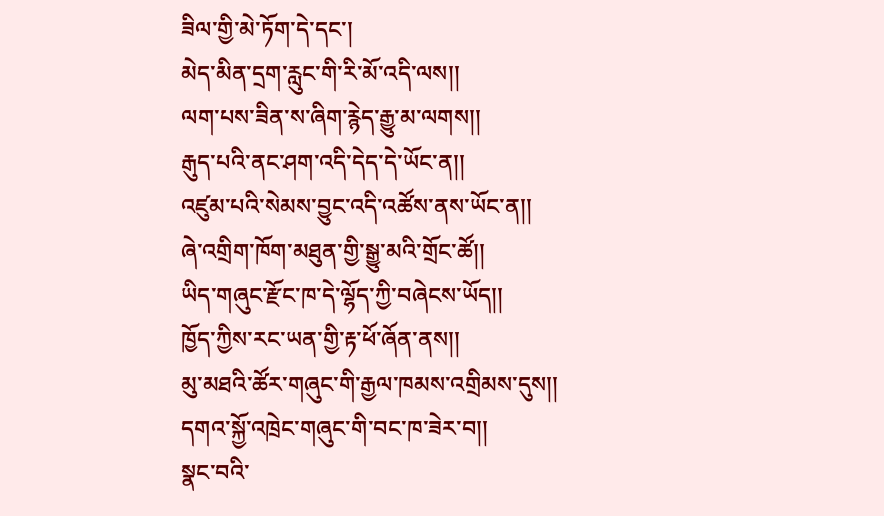ཟིལ་གྱི་མེ་ཏོག་དེ་དང་།
མེད་མིན་དྲག་རླུང་གི་རི་མོ་འདི་ལས།།
ལག་པས་ཟིན་ས་ཞིག་རྙེད་རྒྱུ་མ་ལགས།།
རྒུད་པའི་ནང་ཤག་འདི་དེད་དེ་ཡོང་ན།།
འཛུམ་པའི་སེམས་བྱུང་འདི་འཚོས་ནས་ཡོང་ན།།
ཞེ་འགྲིག་ཁོག་མཐུན་གྱི་སྒྱུ་མའི་གྲོང་ཚོ།།
ཡིད་གཞུང་རྫོང་ཁ་དེ་ལྷོད་ཀྱི་བཞེངས་ཡོད།།
ཁྱོད་ཀྱིས་རང་ཡན་གྱི་རྟ་ཕོ་ཞོན་ནས།།
མུ་མཐའི་ཚོར་གཞུང་གི་རྒྱལ་ཁམས་འགྲིམས་དུས།།
དགའ་སྐྱོ་འཁྲེང་གཞུང་གི་བང་ཁ་ཟེར་བ།།
སྣང་བའི་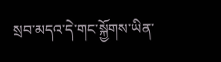སྲབ་མདའ་དེ་གང་སྐྱོགས་ཡིན་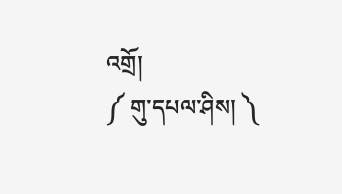འགྲོ།
༼ གུ་དཔལ་ཤིས། ༽